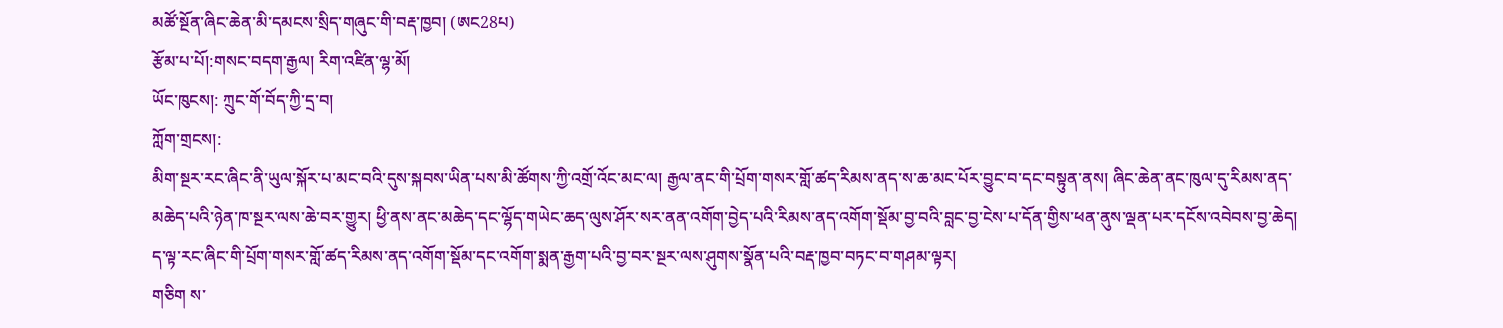མཚོ་སྔོན་ཞིང་ཆེན་མི་དམངས་སྲིད་གཞུང་གི་བརྡ་ཁྱབ། (ཨང28པ)
རྩོམ་པ་པོ།:གསང་བདག་རྒྱལ། རིག་འཛིན་ལྷ་མོ།
ཡོང་ཁུངས།: ཀྲུང་གོ་བོད་ཀྱི་དྲ་བ།
ཀློག་གྲངས།:
མིག་སྔར་རང་ཞིང་ནི་ཡུལ་སྐོར་པ་མང་བའི་དུས་སྐབས་ཡིན་པས་མི་ཚོགས་ཀྱི་འགྲོ་འོང་མང་ལ། རྒྱལ་ནང་གི་པྲོག་གསར་གློ་ཚད་རིམས་ནད་ས་ཆ་མང་པོར་བྱུང་བ་དང་བསྟུན་ནས། ཞིང་ཆེན་ནང་ཁུལ་དུ་རིམས་ནད་མཆེད་པའི་ཉེན་ཁ་སྔར་ལས་ཆེ་བར་གྱུར། ཕྱི་ནས་ནང་མཆེད་དང་ལྷོད་གཡེང་ཆད་ལུས་ཤོར་སར་ནན་འགོག་བྱེད་པའི་རིམས་ནད་འགོག་སྡོམ་བྱ་བའི་བླང་བྱ་ངེས་པ་དོན་གྱིས་ཕན་ནུས་ལྡན་པར་དངོས་འབེབས་བྱ་ཆེད། ད་ལྟ་རང་ཞིང་གི་པྲོག་གསར་གློ་ཚད་རིམས་ནད་འགོག་སྡོམ་དང་འགོག་སྨན་རྒྱག་པའི་བྱ་བར་སྔར་ལས་ཤུགས་སྣོན་པའི་བརྡ་ཁྱབ་བཏང་བ་གཤམ་ལྟར།
གཅིག ས་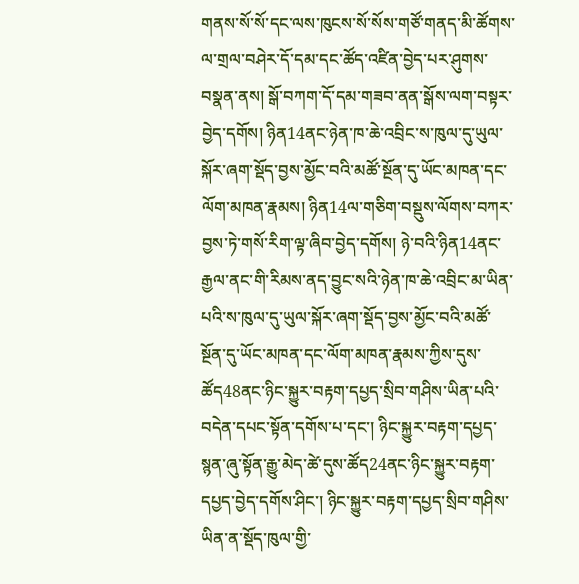གནས་སོ་སོ་དང་ལས་ཁུངས་སོ་སོས་གཙོ་གནད་མི་ཚོགས་ལ་གྲལ་བཤེར་དོ་དམ་དང་ཚོད་འཛིན་བྱེད་པར་ཤུགས་བསྣན་ནས། སྒོ་བཀག་དོ་དམ་གཟབ་ནན་སྒོས་ལག་བསྟར་བྱེད་དགོས། ཉིན14ནང་ཉེན་ཁ་ཆེ་འབྲིང་ས་ཁུལ་དུ་ཡུལ་སྐོར་ཞག་སྡོད་བྱས་མྱོང་བའི་མཚོ་སྔོན་དུ་ཡོང་མཁན་དང་ལོག་མཁན་རྣམས། ཉིན14ལ་གཅིག་བསྡུས་ལོགས་བཀར་བྱས་ཏེ་གསོ་རིག་ལྟ་ཞིབ་བྱེད་དགོས། ཉེ་བའི་ཉིན14ནང་རྒྱལ་ནང་གི་རིམས་ནད་བྱུང་སའི་ཉེན་ཁ་ཆེ་འབྲིང་མ་ཡིན་པའི་ས་ཁུལ་དུ་ཡུལ་སྐོར་ཞག་སྡོད་བྱས་མྱོང་བའི་མཚོ་སྔོན་དུ་ཡོང་མཁན་དང་ལོག་མཁན་རྣམས་ཀྱིས་དུས་ཚོད48ནང་ཉིང་སྐྱུར་བརྟག་དཔྱད་སྲིབ་གཤིས་ཡིན་པའི་བདེན་དཔང་སྟོན་དགོས་པ་དང་། ཉིང་སྐྱུར་བརྟག་དཔྱད་སྙན་ཞུ་སྟོན་རྒྱུ་མེད་ཚེ་དུས་ཚོད24ནང་ཉིང་སྐྱུར་བརྟག་དཔྱད་བྱེད་དགོས་ཤིང་། ཉིང་སྐྱུར་བརྟག་དཔྱད་སྲིབ་གཤིས་ཡིན་ན་སྡོད་ཁུལ་གྱི་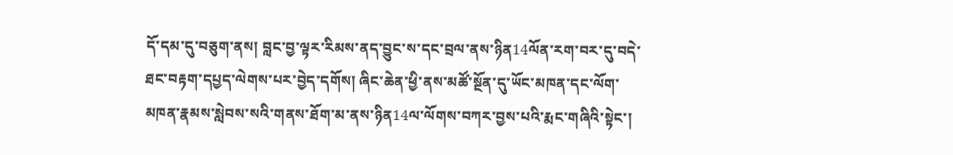དོ་དམ་དུ་བཅུག་ནས། བླང་བྱ་ལྟར་རིམས་ནད་བྱུང་ས་དང་བྲལ་ནས་ཉིན14ལོན་རག་བར་དུ་བདེ་ཐང་བརྟག་དཔྱད་ལེགས་པར་བྱེད་དགོས། ཞིང་ཆེན་ཕྱི་ནས་མཚོ་སྔོན་དུ་ཡོང་མཁན་དང་ལོག་མཁན་རྣམས་སླེབས་སའི་གནས་ཐོག་མ་ནས་ཉིན14ལ་ལོགས་བཀར་བྱས་པའི་རྨང་གཞིའི་སྟེང་།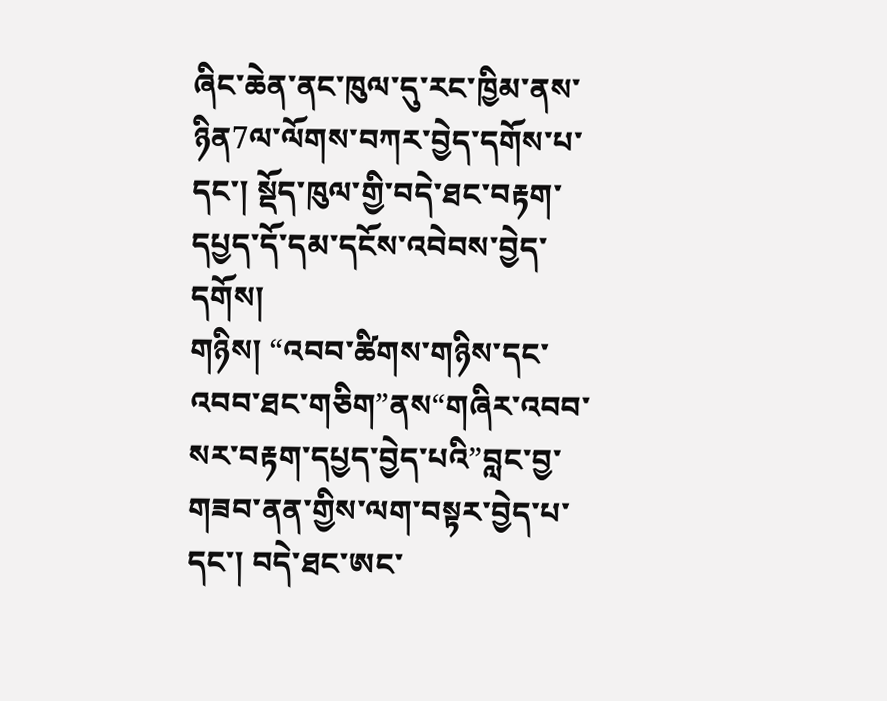ཞིང་ཆེན་ནང་ཁུལ་དུ་རང་ཁྱིམ་ནས་ཉིན7ལ་ལོགས་བཀར་བྱེད་དགོས་པ་དང་། སྡོད་ཁུལ་གྱི་བདེ་ཐང་བརྟག་དཔྱད་དོ་དམ་དངོས་འབེབས་བྱེད་དགོས།
གཉིས། “འབབ་ཚིགས་གཉིས་དང་འབབ་ཐང་གཅིག”ནས“གཞིར་འབབ་སར་བརྟག་དཔྱད་བྱེད་པའི”བླང་བྱ་གཟབ་ནན་གྱིས་ལག་བསྟར་བྱེད་པ་དང་། བདེ་ཐང་ཨང་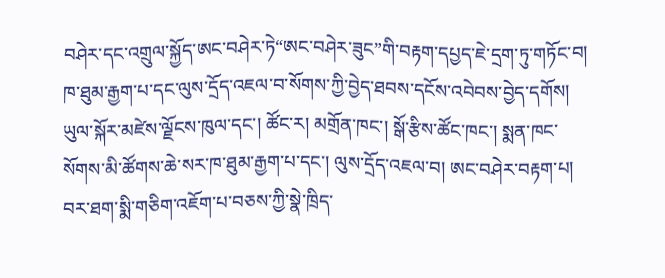བཤེར་དང་འགྲུལ་སྐྱོད་ཨང་བཤེར་ཏེ“ཨང་བཤེར་ཟུང”གི་བརྟག་དཔྱད་ཇེ་དྲག་ཏུ་གཏོང་བ། ཁ་ཐུམ་རྒྱག་པ་དང་ལུས་དྲོད་འཇལ་བ་སོགས་ཀྱི་བྱེད་ཐབས་དངོས་འབེབས་བྱེད་དགོས། ཡུལ་སྐོར་མཛེས་ལྗོངས་ཁུལ་དང་། ཚོང་ར། མགྲོན་ཁང་། སྒོ་རྩིས་ཚོང་ཁང་། སྨན་ཁང་སོགས་མི་ཚོགས་ཆེ་སར་ཁ་ཐུམ་རྒྱག་པ་དང་། ལུས་དྲོད་འཇལ་བ། ཨང་བཤེར་བརྟག་པ། བར་ཐག་སྨི་གཅིག་འཇོག་པ་བཅས་ཀྱི་སྣེ་ཁྲིད་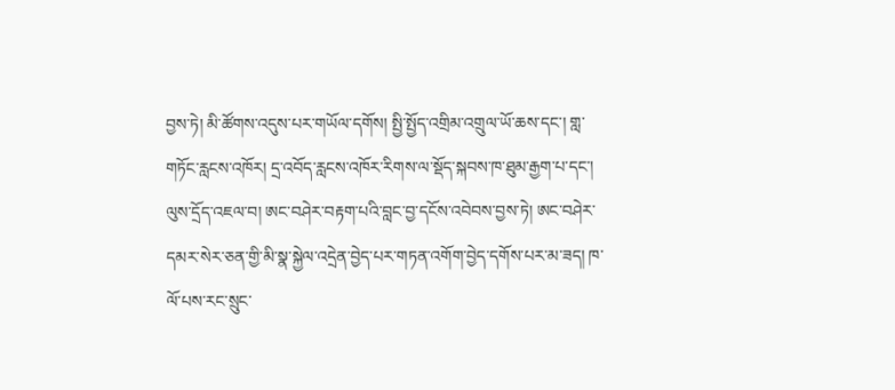བྱས་ཏེ། མི་ཚོགས་འདུས་པར་གཡོལ་དགོས། སྤྱི་སྤྱོད་འགྲིམ་འགྲུལ་ཡོ་ཆས་དང་། གླ་གཏོང་རླངས་འཁོར། དྲ་འབོད་རླངས་འཁོར་རིགས་ལ་སྡོད་སྐབས་ཁ་ཐུམ་རྒྱག་པ་དང་། ལུས་དྲོད་འཇལ་བ། ཨང་བཤེར་བརྟག་པའི་བླང་བྱ་དངོས་འབེབས་བྱས་ཏེ། ཨང་བཤེར་དམར་སེར་ཅན་གྱི་མི་སྣ་སྐྱེལ་འདྲེན་བྱེད་པར་གཏན་འགོག་བྱེད་དགོས་པར་མ་ཟད། ཁ་ལོ་པས་རང་སྲུང་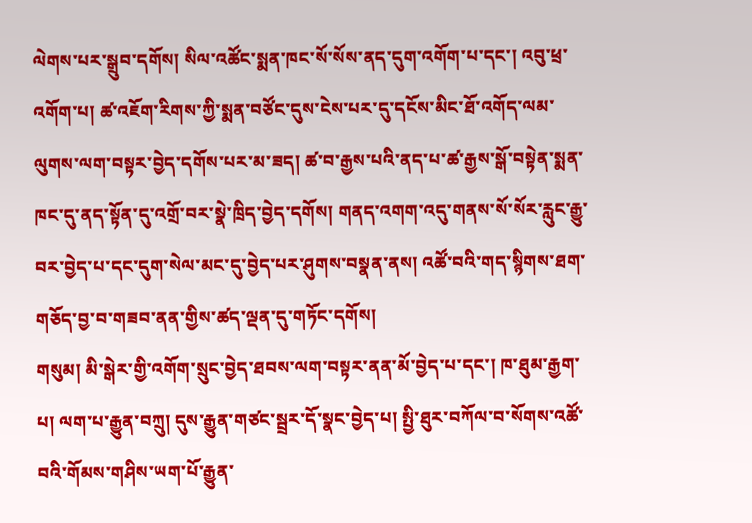ལེགས་པར་སྒྲུབ་དགོས། སིལ་འཚོང་སྨན་ཁང་སོ་སོས་ནད་དུག་འགོག་པ་དང་། འབུ་ཕྲ་འགོག་པ། ཚ་འཇོག་རིགས་ཀྱི་སྨན་བཙོང་དུས་ངེས་པར་དུ་དངོས་མིང་ཐོ་འགོད་ལམ་ལུགས་ལག་བསྟར་བྱེད་དགོས་པར་མ་ཟད། ཚ་བ་རྒྱས་པའི་ནད་པ་ཚ་རྒྱས་སྒོ་བསྟེན་སྨན་ཁང་དུ་ནད་སྟོན་དུ་འགྲོ་བར་སྣེ་ཁྲིད་བྱེད་དགོས། གནད་འགག་འདུ་གནས་སོ་སོར་རླུང་རྒྱུ་བར་བྱེད་པ་དང་དུག་སེལ་མང་དུ་བྱེད་པར་ཤུགས་བསྣན་ནས། འཚོ་བའི་གད་སྙིགས་ཐག་གཅོད་བྱ་བ་གཟབ་ནན་གྱིས་ཚད་ལྡན་དུ་གཏོང་དགོས།
གསུམ། མི་སྒེར་གྱི་འགོག་སྲུང་བྱེད་ཐབས་ལག་བསྟར་ནན་མོ་བྱེད་པ་དང་། ཁ་ཐུམ་རྒྱག་པ། ལག་པ་རྒྱུན་བཀྲུ། དུས་རྒྱུན་གཙང་སྦྲར་དོ་སྣང་བྱེད་པ། སྤྱི་ཐུར་བཀོལ་བ་སོགས་འཚོ་བའི་གོམས་གཤིས་ཡག་པོ་རྒྱུན་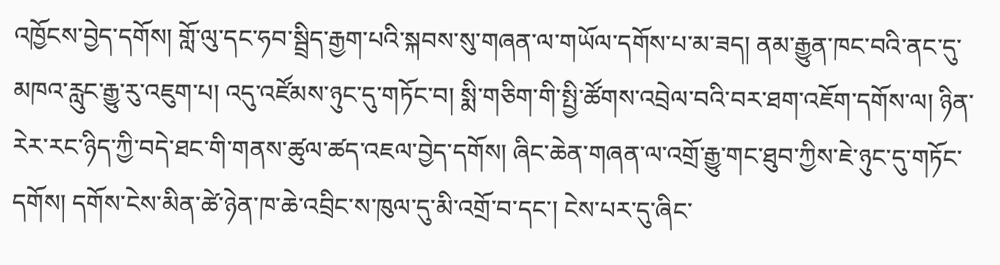འཁྱོངས་བྱེད་དགོས། གློ་ལུ་དང་ཧབ་སྦྲིད་རྒྱག་པའི་སྐབས་སུ་གཞན་ལ་གཡོལ་དགོས་པ་མ་ཟད། ནམ་རྒྱུན་ཁང་བའི་ནང་དུ་མཁའ་རླུང་རྒྱུ་རུ་འཇུག་པ། འདུ་འཛོམས་ཉུང་དུ་གཏོང་བ། སྨི་གཅིག་གི་སྤྱི་ཚོགས་འབྲེལ་བའི་བར་ཐག་འཇོག་དགོས་ལ། ཉིན་རེར་རང་ཉིད་ཀྱི་བདེ་ཐང་གི་གནས་ཚུལ་ཚད་འཇལ་བྱེད་དགོས། ཞིང་ཆེན་གཞན་ལ་འགྲོ་རྒྱུ་གང་ཐུབ་ཀྱིས་ཇེ་ཉུང་དུ་གཏོང་དགོས། དགོས་ངེས་མིན་ཚེ་ཉེན་ཁ་ཆེ་འབྲིང་ས་ཁུལ་དུ་མི་འགྲོ་བ་དང་། ངེས་པར་དུ་ཞིང་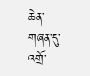ཆེན་གཞན་དུ་འགྲོ་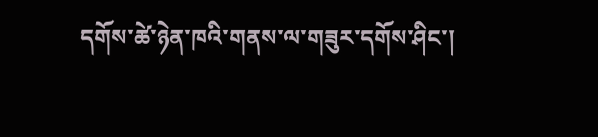དགོས་ཚེ་ཉེན་ཁའི་གནས་ལ་གཟུར་དགོས་ཤིང་།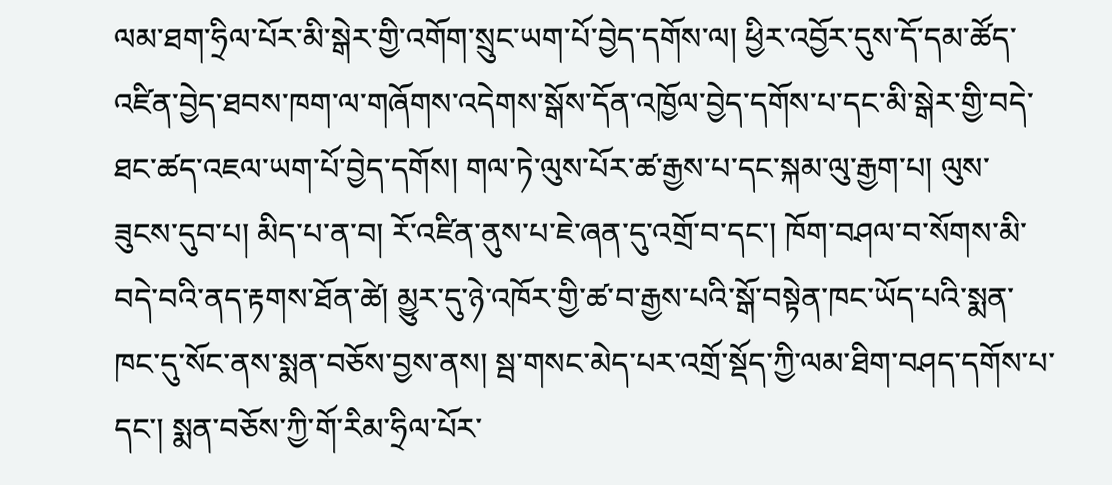ལམ་ཐག་ཧྲིལ་པོར་མི་སྒེར་གྱི་འགོག་སྲུང་ཡག་པོ་བྱེད་དགོས་ལ། ཕྱིར་འབྱོར་དུས་དོ་དམ་ཚོད་འཛིན་བྱེད་ཐབས་ཁག་ལ་གཞོགས་འདེགས་སྒོས་དོན་འཁྱོལ་བྱེད་དགོས་པ་དང་མི་སྒེར་གྱི་བདེ་ཐང་ཚད་འཇལ་ཡག་པོ་བྱེད་དགོས། གལ་ཏེ་ལུས་པོར་ཚ་རྒྱས་པ་དང་སྐམ་ལུ་རྒྱག་པ། ལུས་ཟུངས་དུབ་པ། མིད་པ་ན་བ། རོ་འཛིན་ནུས་པ་ཇེ་ཞན་དུ་འགྲོ་བ་དང་། ཁོག་བཤལ་བ་སོགས་མི་བདེ་བའི་ནད་རྟགས་ཐོན་ཚེ། མྱུར་དུ་ཉེ་འཁོར་གྱི་ཚ་བ་རྒྱས་པའི་སྒོ་བསྟེན་ཁང་ཡོད་པའི་སྨན་ཁང་དུ་སོང་ནས་སྨན་བཅོས་བྱས་ནས། སྦ་གསང་མེད་པར་འགྲོ་སྡོད་ཀྱི་ལམ་ཐིག་བཤད་དགོས་པ་དང་། སྨན་བཅོས་ཀྱི་གོ་རིམ་ཧྲིལ་པོར་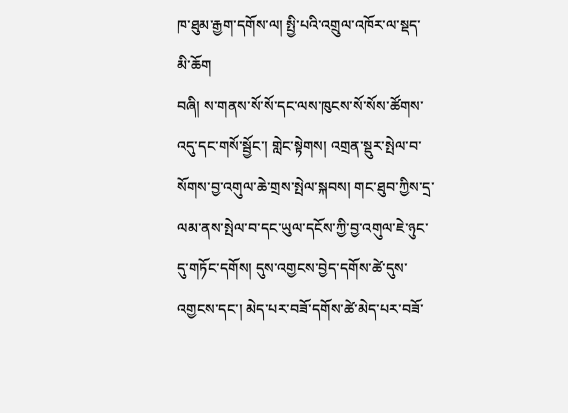ཁ་ཐུམ་རྒྱག་དགོས་ལ། སྤྱི་པའི་འགྲུལ་འཁོར་ལ་སྡད་མི་ཆོག
བཞི། ས་གནས་སོ་སོ་དང་ལས་ཁུངས་སོ་སོས་ཚོགས་འདུ་དང་གསོ་སྦྱོང་། གླེང་སྟེགས། འགྲན་སྡུར་སྤེལ་བ་སོགས་བྱ་འགུལ་ཆེ་གྲས་སྤེལ་སྐབས། གང་ཐུབ་ཀྱིས་དྲ་ལམ་ནས་སྤེལ་བ་དང་ཡུལ་དངོས་ཀྱི་བྱ་འགུལ་ཇེ་ཉུང་དུ་གཏོང་དགོས། དུས་འགྱངས་བྱེད་དགོས་ཚེ་དུས་འགྱངས་དང་། མེད་པར་བཟོ་དགོས་ཚེ་མེད་པར་བཟོ་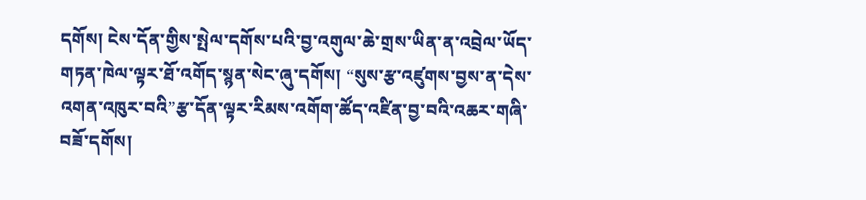དགོས། ངེས་དོན་གྱིས་སྤེལ་དགོས་པའི་བྱ་འགུལ་ཆེ་གྲས་ཡིན་ན་འབྲེལ་ཡོད་གཏན་ཁེལ་ལྟར་ཐོ་འགོད་སྙན་སེང་ཞུ་དགོས། “སུས་རྩ་འཛུགས་བྱས་ན་དེས་འགན་འཁུར་བའི”རྩ་དོན་ལྟར་རིམས་འགོག་ཚོད་འཛིན་བྱ་བའི་འཆར་གཞི་བཟོ་དགོས།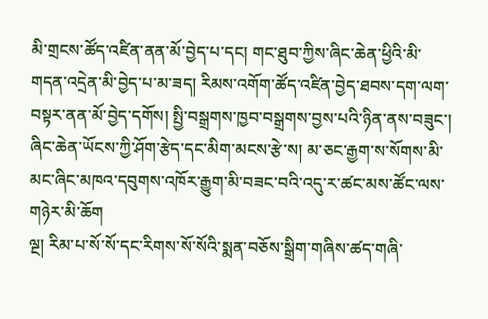མི་གྲངས་ཚོད་འཛིན་ནན་མོ་བྱེད་པ་དང། གང་ཐུབ་ཀྱིས་ཞིང་ཆེན་ཕྱིའི་མི་གདན་འདྲེན་མི་བྱེད་པ་མ་ཟད། རིམས་འགོག་ཚོད་འཛིན་བྱེད་ཐབས་དག་ལག་བསྟར་ནན་མོ་བྱེད་དགོས། སྤྱི་བསྒྲགས་ཁྱབ་བསྒྲགས་བྱས་པའི་ཉིན་ནས་བཟུང་། ཞིང་ཆེན་ཡོངས་ཀྱི་ཤོག་རྩེད་དང་མིག་མངས་རྩེ་ས། མ་ཅང་རྒྱག་ས་སོགས་མི་མང་ཞིང་མཁའ་དབུགས་འཁོར་རྒྱུག་མི་བཟང་བའི་འདུ་ར་ཚང་མས་ཚོང་ལས་གཉེར་མི་ཆོག
ལྔ། རིམ་པ་སོ་སོ་དང་རིགས་སོ་སོའི་སྨན་བཅོས་སྒྲིག་གཞིས་ཚད་གཞི་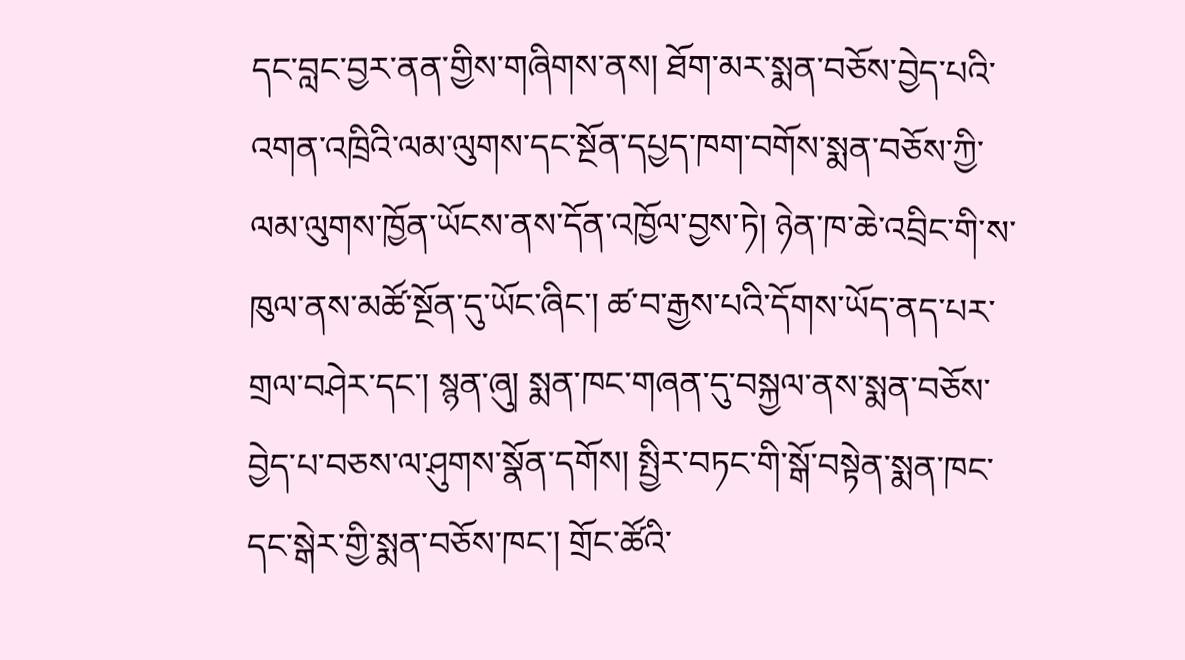དང་བླང་བྱར་ནན་གྱིས་གཞིགས་ནས། ཐོག་མར་སྨན་བཅོས་བྱེད་པའི་འགན་འཁྲིའི་ལམ་ལུགས་དང་སྔོན་དཔྱད་ཁག་བགོས་སྨན་བཅོས་ཀྱི་ལམ་ལུགས་ཁྱོན་ཡོངས་ནས་དོན་འཁྱོལ་བྱས་ཏེ། ཉེན་ཁ་ཆེ་འབྲིང་གི་ས་ཁུལ་ནས་མཚོ་སྔོན་དུ་ཡོང་ཞིང་། ཚ་བ་རྒྱས་པའི་དོགས་ཡོད་ནད་པར་གྲལ་བཤེར་དང་། སྙན་ཞུ། སྨན་ཁང་གཞན་དུ་བསྐྱལ་ནས་སྨན་བཅོས་བྱེད་པ་བཅས་ལ་ཤུགས་སྣོན་དགོས། སྤྱིར་བཏང་གི་སྒོ་བསྟེན་སྨན་ཁང་དང་སྒེར་གྱི་སྨན་བཅོས་ཁང་། གྲོང་ཚོའི་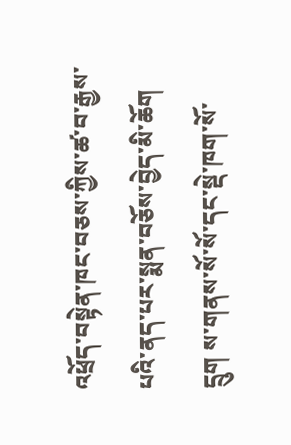འཕྲོད་བསྟེན་ཁང་བཅས་ཀྱིས་ཚ་བ་རྒྱས་པའི་ནད་པར་སྨན་བཅོས་བྱེད་མི་ཆོག
དྲུག ས་གནས་སོ་སོ་དང་སྡེ་ཁག་སོ་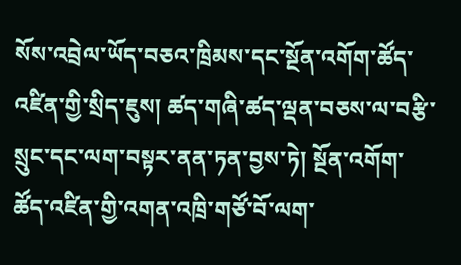སོས་འབྲེལ་ཡོད་བཅའ་ཁྲིམས་དང་སྔོན་འགོག་ཚོད་འཛིན་གྱི་སྲིད་ཇུས། ཚད་གཞི་ཚད་ལྡན་བཅས་ལ་བརྩི་སྲུང་དང་ལག་བསྟར་ནན་ཏན་བྱས་ཏེ། སྔོན་འགོག་ཚོད་འཛིན་གྱི་འགན་འཁྲི་གཙོ་བོ་ལག་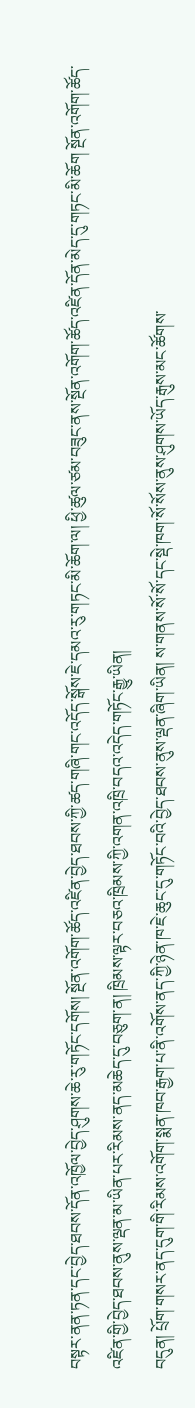བསྟར་ནན་ཏན་དང་བྱེད་ཐབས་དོན་འཁྱོལ་བྱེད་ཤུགས་ཆེ་རུ་གཏོང་དགོས། སྔོན་འགོག་ཚོད་འཛིན་བྱེད་ཐབས་ཀྱི་ཚད་གཞི་གང་འདོད་སྒོས་ཇེ་དམའ་རུ་གཏང་མི་ཆོག་ལ། ཕྱི་ཚུལ་ཙམ་བཟུང་ནས་སྔོན་འགོག་ཚོད་འཛིན་དོན་མེད་དུ་གཏང་མི་ཆོག སྔོན་འགོག་ཚོད་འཛིན་གྱི་བྱེད་ཐབས་ནུས་ལྡན་མ་ཡིན་པར་རིམས་ནད་མཆེད་དུ་བཅུག་ན། ཁྲིམས་ལྟར་བཅའ་ཁྲིམས་ཀྱི་འགན་འཁྲི་བདའ་འདེད་གཏོང་རྒྱུ་ཡིན།
བདུན། པྲོག་གསར་ནད་དུག་གི་རིམས་འགོག་སྨན་ཁབ་རྒྱག་པ་ནི་འགོས་ནད་ཀྱི་ཉེན་ཁ་ཇེ་ཆུང་དུ་གཏོང་བའི་བྱེད་ཐབས་ནུས་ལྡན་ཞིག་ཡིན། ས་གནས་སོ་སོ་དང་སྡེ་ཁག་སོ་སོས་ནུས་ཤུགས་ཡོད་རྒུས་མང་ཚོགས་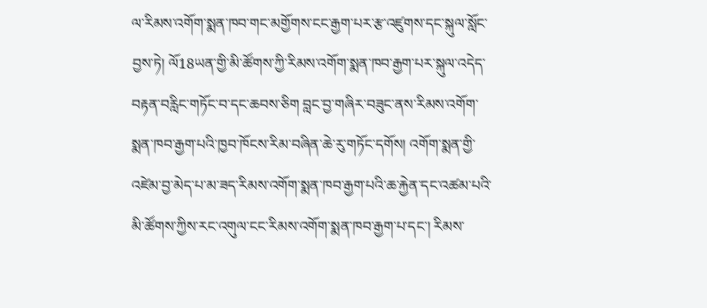ལ་རིམས་འགོག་སྨན་ཁབ་གང་མགྱོགས་ངང་རྒྱག་པར་རྩ་འཛུགས་དང་སྐུལ་སློང་བྱས་ཏེ། ལོ18ཡན་གྱི་མི་ཚོགས་ཀྱི་རིམས་འགོག་སྨན་ཁབ་རྒྱག་པར་སྐུལ་འདེད་བརྟན་བརླིང་གཏོང་བ་དང་ཆབས་ཅིག བླང་བྱ་གཞིར་བཟུང་ནས་རིམས་འགོག་སྨན་ཁབ་རྒྱག་པའི་ཁྱབ་ཁོངས་རིམ་བཞིན་ཆེ་རུ་གཏོང་དགོས། འགོག་སྨན་གྱི་འཛེམ་བྱ་མེད་པ་མ་ཟད་རིམས་འགོག་སྨན་ཁབ་རྒྱག་པའི་ཆ་རྐྱེན་དང་འཚམ་པའི་མི་ཚོགས་ཀྱིས་རང་འགུལ་ངང་རིམས་འགོག་སྨན་ཁབ་རྒྱག་པ་དང་། རིམས་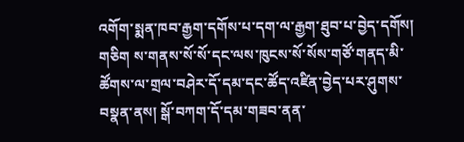འགོག་སྨན་ཁབ་རྒྱག་དགོས་པ་དག་ལ་རྒྱག་ཐུབ་པ་བྱེད་དགོས།
གཅིག ས་གནས་སོ་སོ་དང་ལས་ཁུངས་སོ་སོས་གཙོ་གནད་མི་ཚོགས་ལ་གྲལ་བཤེར་དོ་དམ་དང་ཚོད་འཛིན་བྱེད་པར་ཤུགས་བསྣན་ནས། སྒོ་བཀག་དོ་དམ་གཟབ་ནན་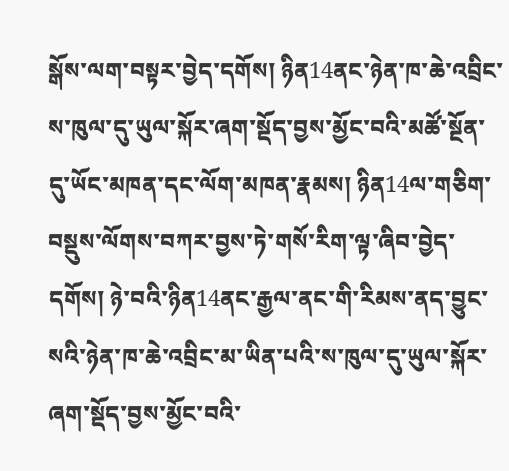སྒོས་ལག་བསྟར་བྱེད་དགོས། ཉིན14ནང་ཉེན་ཁ་ཆེ་འབྲིང་ས་ཁུལ་དུ་ཡུལ་སྐོར་ཞག་སྡོད་བྱས་མྱོང་བའི་མཚོ་སྔོན་དུ་ཡོང་མཁན་དང་ལོག་མཁན་རྣམས། ཉིན14ལ་གཅིག་བསྡུས་ལོགས་བཀར་བྱས་ཏེ་གསོ་རིག་ལྟ་ཞིབ་བྱེད་དགོས། ཉེ་བའི་ཉིན14ནང་རྒྱལ་ནང་གི་རིམས་ནད་བྱུང་སའི་ཉེན་ཁ་ཆེ་འབྲིང་མ་ཡིན་པའི་ས་ཁུལ་དུ་ཡུལ་སྐོར་ཞག་སྡོད་བྱས་མྱོང་བའི་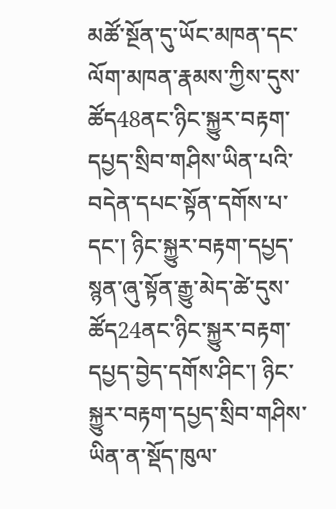མཚོ་སྔོན་དུ་ཡོང་མཁན་དང་ལོག་མཁན་རྣམས་ཀྱིས་དུས་ཚོད48ནང་ཉིང་སྐྱུར་བརྟག་དཔྱད་སྲིབ་གཤིས་ཡིན་པའི་བདེན་དཔང་སྟོན་དགོས་པ་དང་། ཉིང་སྐྱུར་བརྟག་དཔྱད་སྙན་ཞུ་སྟོན་རྒྱུ་མེད་ཚེ་དུས་ཚོད24ནང་ཉིང་སྐྱུར་བརྟག་དཔྱད་བྱེད་དགོས་ཤིང་། ཉིང་སྐྱུར་བརྟག་དཔྱད་སྲིབ་གཤིས་ཡིན་ན་སྡོད་ཁུལ་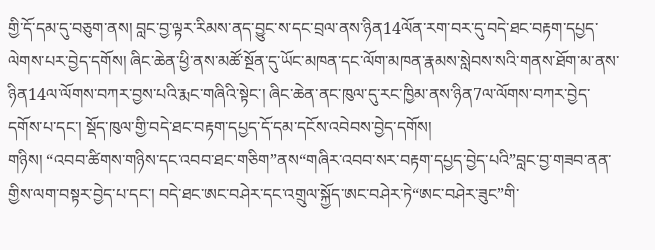གྱི་དོ་དམ་དུ་བཅུག་ནས། བླང་བྱ་ལྟར་རིམས་ནད་བྱུང་ས་དང་བྲལ་ནས་ཉིན14ལོན་རག་བར་དུ་བདེ་ཐང་བརྟག་དཔྱད་ལེགས་པར་བྱེད་དགོས། ཞིང་ཆེན་ཕྱི་ནས་མཚོ་སྔོན་དུ་ཡོང་མཁན་དང་ལོག་མཁན་རྣམས་སླེབས་སའི་གནས་ཐོག་མ་ནས་ཉིན14ལ་ལོགས་བཀར་བྱས་པའི་རྨང་གཞིའི་སྟེང་། ཞིང་ཆེན་ནང་ཁུལ་དུ་རང་ཁྱིམ་ནས་ཉིན7ལ་ལོགས་བཀར་བྱེད་དགོས་པ་དང་། སྡོད་ཁུལ་གྱི་བདེ་ཐང་བརྟག་དཔྱད་དོ་དམ་དངོས་འབེབས་བྱེད་དགོས།
གཉིས། “འབབ་ཚིགས་གཉིས་དང་འབབ་ཐང་གཅིག”ནས“གཞིར་འབབ་སར་བརྟག་དཔྱད་བྱེད་པའི”བླང་བྱ་གཟབ་ནན་གྱིས་ལག་བསྟར་བྱེད་པ་དང་། བདེ་ཐང་ཨང་བཤེར་དང་འགྲུལ་སྐྱོད་ཨང་བཤེར་ཏེ“ཨང་བཤེར་ཟུང”གི་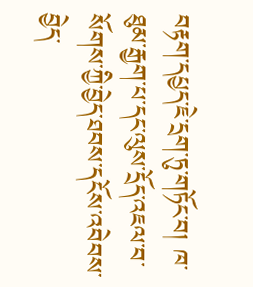བརྟག་དཔྱད་ཇེ་དྲག་ཏུ་གཏོང་བ། ཁ་ཐུམ་རྒྱག་པ་དང་ལུས་དྲོད་འཇལ་བ་སོགས་ཀྱི་བྱེད་ཐབས་དངོས་འབེབས་བྱེད་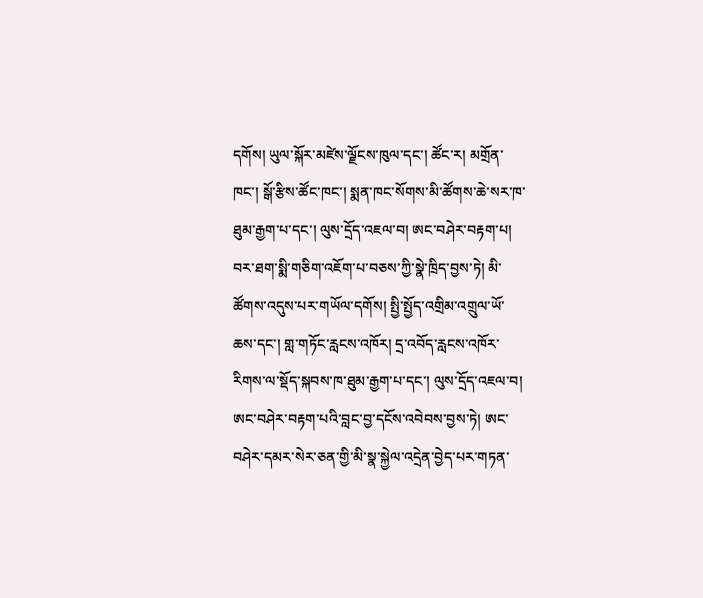དགོས། ཡུལ་སྐོར་མཛེས་ལྗོངས་ཁུལ་དང་། ཚོང་ར། མགྲོན་ཁང་། སྒོ་རྩིས་ཚོང་ཁང་། སྨན་ཁང་སོགས་མི་ཚོགས་ཆེ་སར་ཁ་ཐུམ་རྒྱག་པ་དང་། ལུས་དྲོད་འཇལ་བ། ཨང་བཤེར་བརྟག་པ། བར་ཐག་སྨི་གཅིག་འཇོག་པ་བཅས་ཀྱི་སྣེ་ཁྲིད་བྱས་ཏེ། མི་ཚོགས་འདུས་པར་གཡོལ་དགོས། སྤྱི་སྤྱོད་འགྲིམ་འགྲུལ་ཡོ་ཆས་དང་། གླ་གཏོང་རླངས་འཁོར། དྲ་འབོད་རླངས་འཁོར་རིགས་ལ་སྡོད་སྐབས་ཁ་ཐུམ་རྒྱག་པ་དང་། ལུས་དྲོད་འཇལ་བ། ཨང་བཤེར་བརྟག་པའི་བླང་བྱ་དངོས་འབེབས་བྱས་ཏེ། ཨང་བཤེར་དམར་སེར་ཅན་གྱི་མི་སྣ་སྐྱེལ་འདྲེན་བྱེད་པར་གཏན་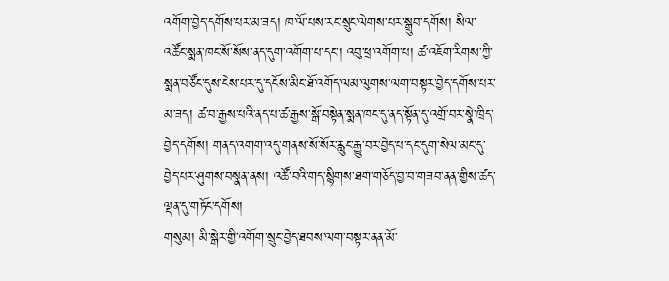འགོག་བྱེད་དགོས་པར་མ་ཟད། ཁ་ལོ་པས་རང་སྲུང་ལེགས་པར་སྒྲུབ་དགོས། སིལ་འཚོང་སྨན་ཁང་སོ་སོས་ནད་དུག་འགོག་པ་དང་། འབུ་ཕྲ་འགོག་པ། ཚ་འཇོག་རིགས་ཀྱི་སྨན་བཙོང་དུས་ངེས་པར་དུ་དངོས་མིང་ཐོ་འགོད་ལམ་ལུགས་ལག་བསྟར་བྱེད་དགོས་པར་མ་ཟད། ཚ་བ་རྒྱས་པའི་ནད་པ་ཚ་རྒྱས་སྒོ་བསྟེན་སྨན་ཁང་དུ་ནད་སྟོན་དུ་འགྲོ་བར་སྣེ་ཁྲིད་བྱེད་དགོས། གནད་འགག་འདུ་གནས་སོ་སོར་རླུང་རྒྱུ་བར་བྱེད་པ་དང་དུག་སེལ་མང་དུ་བྱེད་པར་ཤུགས་བསྣན་ནས། འཚོ་བའི་གད་སྙིགས་ཐག་གཅོད་བྱ་བ་གཟབ་ནན་གྱིས་ཚད་ལྡན་དུ་གཏོང་དགོས།
གསུམ། མི་སྒེར་གྱི་འགོག་སྲུང་བྱེད་ཐབས་ལག་བསྟར་ནན་མོ་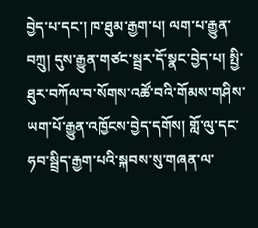བྱེད་པ་དང་། ཁ་ཐུམ་རྒྱག་པ། ལག་པ་རྒྱུན་བཀྲུ། དུས་རྒྱུན་གཙང་སྦྲར་དོ་སྣང་བྱེད་པ། སྤྱི་ཐུར་བཀོལ་བ་སོགས་འཚོ་བའི་གོམས་གཤིས་ཡག་པོ་རྒྱུན་འཁྱོངས་བྱེད་དགོས། གློ་ལུ་དང་ཧབ་སྦྲིད་རྒྱག་པའི་སྐབས་སུ་གཞན་ལ་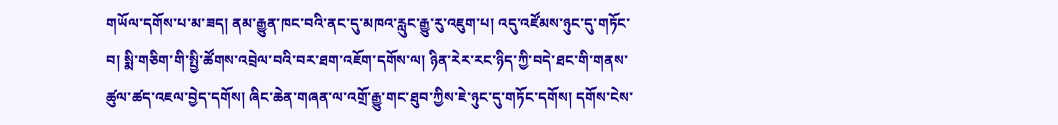གཡོལ་དགོས་པ་མ་ཟད། ནམ་རྒྱུན་ཁང་བའི་ནང་དུ་མཁའ་རླུང་རྒྱུ་རུ་འཇུག་པ། འདུ་འཛོམས་ཉུང་དུ་གཏོང་བ། སྨི་གཅིག་གི་སྤྱི་ཚོགས་འབྲེལ་བའི་བར་ཐག་འཇོག་དགོས་ལ། ཉིན་རེར་རང་ཉིད་ཀྱི་བདེ་ཐང་གི་གནས་ཚུལ་ཚད་འཇལ་བྱེད་དགོས། ཞིང་ཆེན་གཞན་ལ་འགྲོ་རྒྱུ་གང་ཐུབ་ཀྱིས་ཇེ་ཉུང་དུ་གཏོང་དགོས། དགོས་ངེས་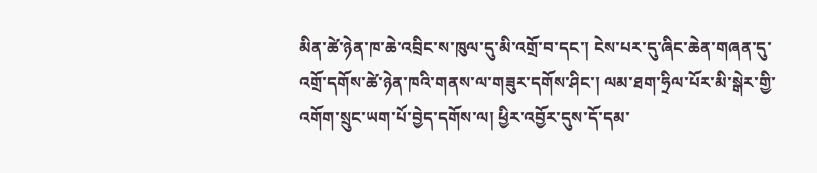མིན་ཚེ་ཉེན་ཁ་ཆེ་འབྲིང་ས་ཁུལ་དུ་མི་འགྲོ་བ་དང་། ངེས་པར་དུ་ཞིང་ཆེན་གཞན་དུ་འགྲོ་དགོས་ཚེ་ཉེན་ཁའི་གནས་ལ་གཟུར་དགོས་ཤིང་། ལམ་ཐག་ཧྲིལ་པོར་མི་སྒེར་གྱི་འགོག་སྲུང་ཡག་པོ་བྱེད་དགོས་ལ། ཕྱིར་འབྱོར་དུས་དོ་དམ་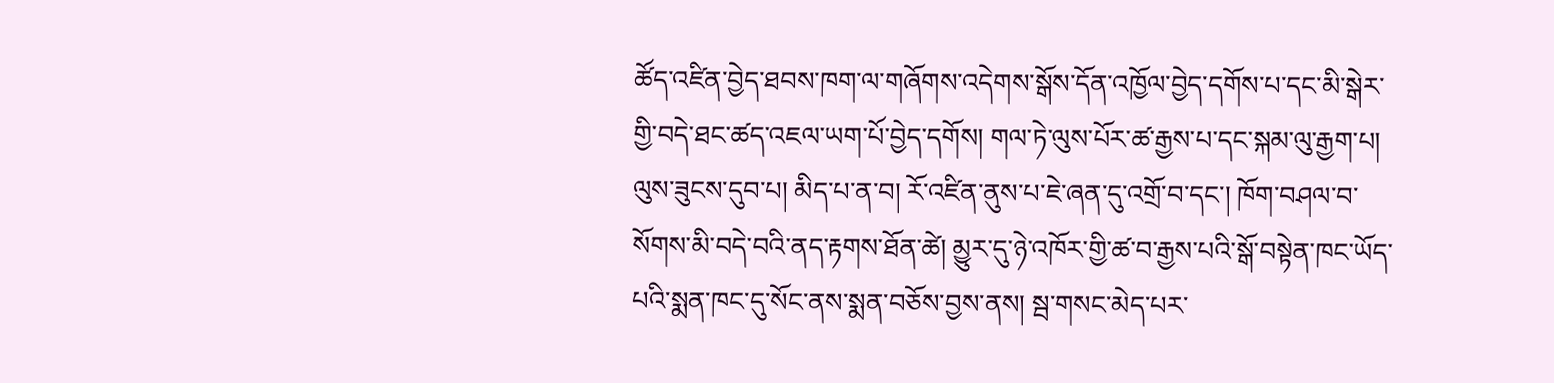ཚོད་འཛིན་བྱེད་ཐབས་ཁག་ལ་གཞོགས་འདེགས་སྒོས་དོན་འཁྱོལ་བྱེད་དགོས་པ་དང་མི་སྒེར་གྱི་བདེ་ཐང་ཚད་འཇལ་ཡག་པོ་བྱེད་དགོས། གལ་ཏེ་ལུས་པོར་ཚ་རྒྱས་པ་དང་སྐམ་ལུ་རྒྱག་པ། ལུས་ཟུངས་དུབ་པ། མིད་པ་ན་བ། རོ་འཛིན་ནུས་པ་ཇེ་ཞན་དུ་འགྲོ་བ་དང་། ཁོག་བཤལ་བ་སོགས་མི་བདེ་བའི་ནད་རྟགས་ཐོན་ཚེ། མྱུར་དུ་ཉེ་འཁོར་གྱི་ཚ་བ་རྒྱས་པའི་སྒོ་བསྟེན་ཁང་ཡོད་པའི་སྨན་ཁང་དུ་སོང་ནས་སྨན་བཅོས་བྱས་ནས། སྦ་གསང་མེད་པར་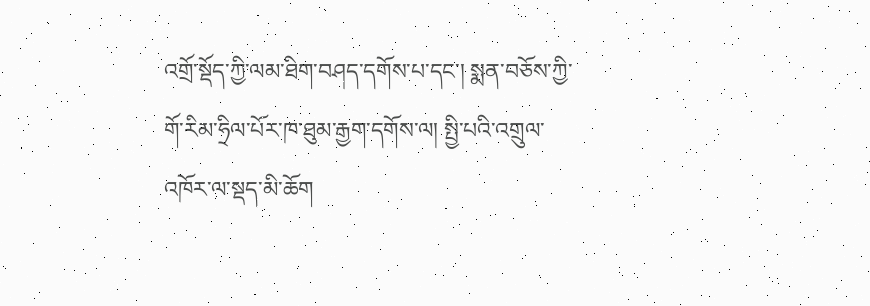འགྲོ་སྡོད་ཀྱི་ལམ་ཐིག་བཤད་དགོས་པ་དང་། སྨན་བཅོས་ཀྱི་གོ་རིམ་ཧྲིལ་པོར་ཁ་ཐུམ་རྒྱག་དགོས་ལ། སྤྱི་པའི་འགྲུལ་འཁོར་ལ་སྡད་མི་ཆོག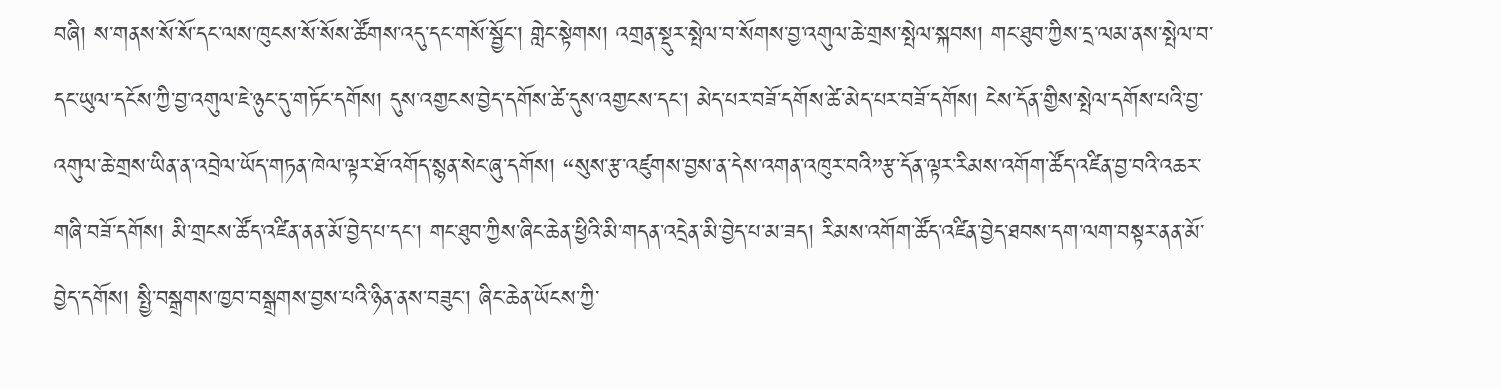བཞི། ས་གནས་སོ་སོ་དང་ལས་ཁུངས་སོ་སོས་ཚོགས་འདུ་དང་གསོ་སྦྱོང་། གླེང་སྟེགས། འགྲན་སྡུར་སྤེལ་བ་སོགས་བྱ་འགུལ་ཆེ་གྲས་སྤེལ་སྐབས། གང་ཐུབ་ཀྱིས་དྲ་ལམ་ནས་སྤེལ་བ་དང་ཡུལ་དངོས་ཀྱི་བྱ་འགུལ་ཇེ་ཉུང་དུ་གཏོང་དགོས། དུས་འགྱངས་བྱེད་དགོས་ཚེ་དུས་འགྱངས་དང་། མེད་པར་བཟོ་དགོས་ཚེ་མེད་པར་བཟོ་དགོས། ངེས་དོན་གྱིས་སྤེལ་དགོས་པའི་བྱ་འགུལ་ཆེ་གྲས་ཡིན་ན་འབྲེལ་ཡོད་གཏན་ཁེལ་ལྟར་ཐོ་འགོད་སྙན་སེང་ཞུ་དགོས། “སུས་རྩ་འཛུགས་བྱས་ན་དེས་འགན་འཁུར་བའི”རྩ་དོན་ལྟར་རིམས་འགོག་ཚོད་འཛིན་བྱ་བའི་འཆར་གཞི་བཟོ་དགོས། མི་གྲངས་ཚོད་འཛིན་ནན་མོ་བྱེད་པ་དང། གང་ཐུབ་ཀྱིས་ཞིང་ཆེན་ཕྱིའི་མི་གདན་འདྲེན་མི་བྱེད་པ་མ་ཟད། རིམས་འགོག་ཚོད་འཛིན་བྱེད་ཐབས་དག་ལག་བསྟར་ནན་མོ་བྱེད་དགོས། སྤྱི་བསྒྲགས་ཁྱབ་བསྒྲགས་བྱས་པའི་ཉིན་ནས་བཟུང་། ཞིང་ཆེན་ཡོངས་ཀྱི་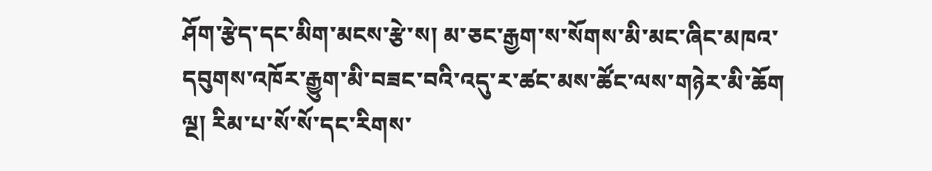ཤོག་རྩེད་དང་མིག་མངས་རྩེ་ས། མ་ཅང་རྒྱག་ས་སོགས་མི་མང་ཞིང་མཁའ་དབུགས་འཁོར་རྒྱུག་མི་བཟང་བའི་འདུ་ར་ཚང་མས་ཚོང་ལས་གཉེར་མི་ཆོག
ལྔ། རིམ་པ་སོ་སོ་དང་རིགས་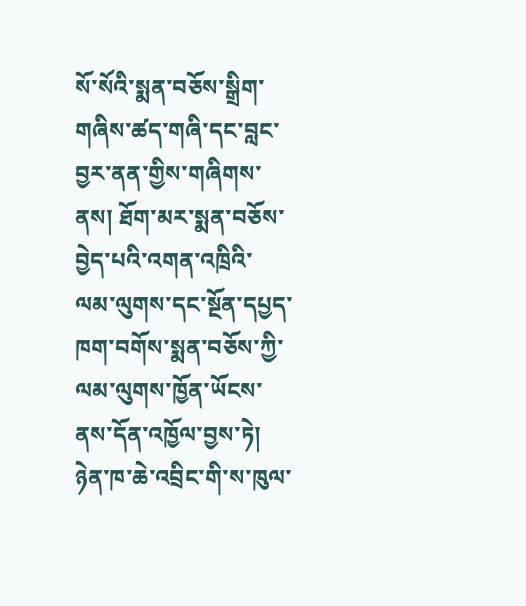སོ་སོའི་སྨན་བཅོས་སྒྲིག་གཞིས་ཚད་གཞི་དང་བླང་བྱར་ནན་གྱིས་གཞིགས་ནས། ཐོག་མར་སྨན་བཅོས་བྱེད་པའི་འགན་འཁྲིའི་ལམ་ལུགས་དང་སྔོན་དཔྱད་ཁག་བགོས་སྨན་བཅོས་ཀྱི་ལམ་ལུགས་ཁྱོན་ཡོངས་ནས་དོན་འཁྱོལ་བྱས་ཏེ། ཉེན་ཁ་ཆེ་འབྲིང་གི་ས་ཁུལ་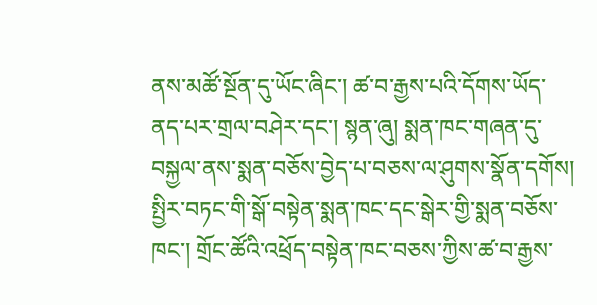ནས་མཚོ་སྔོན་དུ་ཡོང་ཞིང་། ཚ་བ་རྒྱས་པའི་དོགས་ཡོད་ནད་པར་གྲལ་བཤེར་དང་། སྙན་ཞུ། སྨན་ཁང་གཞན་དུ་བསྐྱལ་ནས་སྨན་བཅོས་བྱེད་པ་བཅས་ལ་ཤུགས་སྣོན་དགོས། སྤྱིར་བཏང་གི་སྒོ་བསྟེན་སྨན་ཁང་དང་སྒེར་གྱི་སྨན་བཅོས་ཁང་། གྲོང་ཚོའི་འཕྲོད་བསྟེན་ཁང་བཅས་ཀྱིས་ཚ་བ་རྒྱས་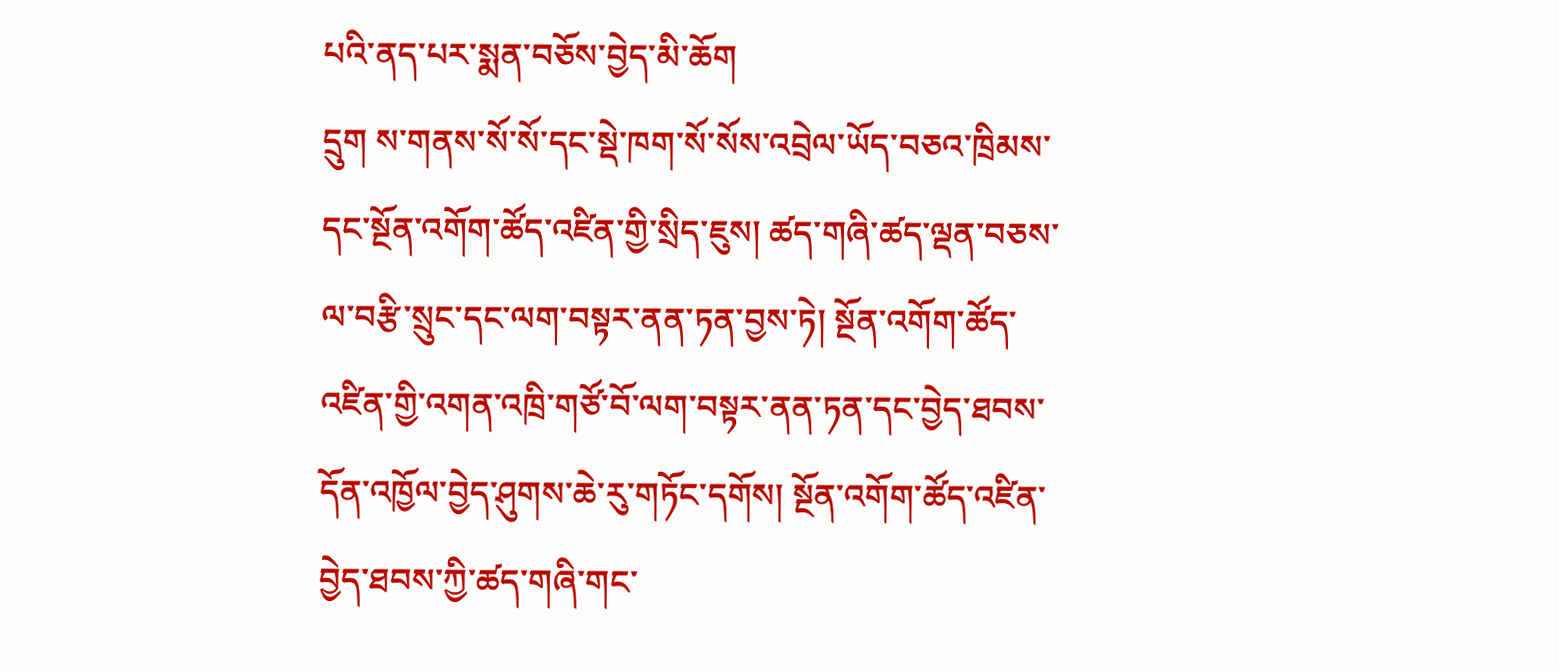པའི་ནད་པར་སྨན་བཅོས་བྱེད་མི་ཆོག
དྲུག ས་གནས་སོ་སོ་དང་སྡེ་ཁག་སོ་སོས་འབྲེལ་ཡོད་བཅའ་ཁྲིམས་དང་སྔོན་འགོག་ཚོད་འཛིན་གྱི་སྲིད་ཇུས། ཚད་གཞི་ཚད་ལྡན་བཅས་ལ་བརྩི་སྲུང་དང་ལག་བསྟར་ནན་ཏན་བྱས་ཏེ། སྔོན་འགོག་ཚོད་འཛིན་གྱི་འགན་འཁྲི་གཙོ་བོ་ལག་བསྟར་ནན་ཏན་དང་བྱེད་ཐབས་དོན་འཁྱོལ་བྱེད་ཤུགས་ཆེ་རུ་གཏོང་དགོས། སྔོན་འགོག་ཚོད་འཛིན་བྱེད་ཐབས་ཀྱི་ཚད་གཞི་གང་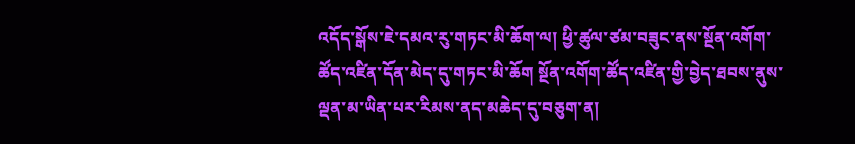འདོད་སྒོས་ཇེ་དམའ་རུ་གཏང་མི་ཆོག་ལ། ཕྱི་ཚུལ་ཙམ་བཟུང་ནས་སྔོན་འགོག་ཚོད་འཛིན་དོན་མེད་དུ་གཏང་མི་ཆོག སྔོན་འགོག་ཚོད་འཛིན་གྱི་བྱེད་ཐབས་ནུས་ལྡན་མ་ཡིན་པར་རིམས་ནད་མཆེད་དུ་བཅུག་ན།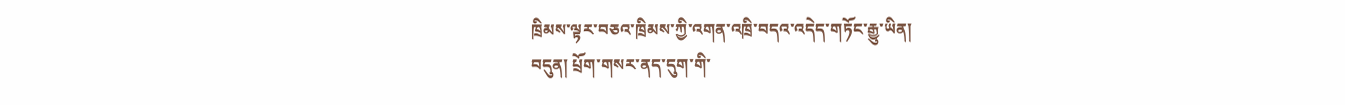ཁྲིམས་ལྟར་བཅའ་ཁྲིམས་ཀྱི་འགན་འཁྲི་བདའ་འདེད་གཏོང་རྒྱུ་ཡིན།
བདུན། པྲོག་གསར་ནད་དུག་གི་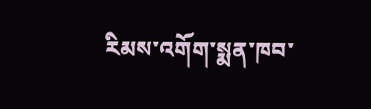རིམས་འགོག་སྨན་ཁབ་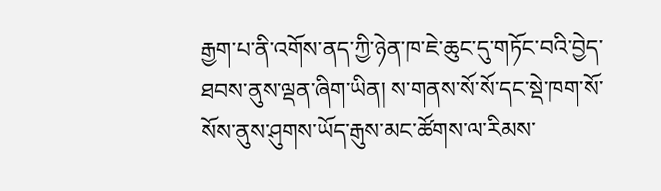རྒྱག་པ་ནི་འགོས་ནད་ཀྱི་ཉེན་ཁ་ཇེ་ཆུང་དུ་གཏོང་བའི་བྱེད་ཐབས་ནུས་ལྡན་ཞིག་ཡིན། ས་གནས་སོ་སོ་དང་སྡེ་ཁག་སོ་སོས་ནུས་ཤུགས་ཡོད་རྒུས་མང་ཚོགས་ལ་རིམས་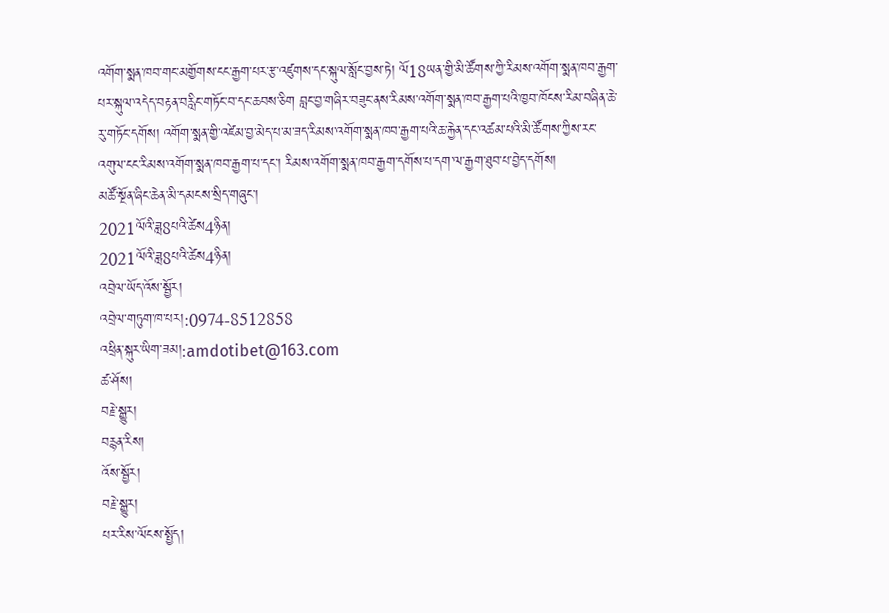འགོག་སྨན་ཁབ་གང་མགྱོགས་ངང་རྒྱག་པར་རྩ་འཛུགས་དང་སྐུལ་སློང་བྱས་ཏེ། ལོ18ཡན་གྱི་མི་ཚོགས་ཀྱི་རིམས་འགོག་སྨན་ཁབ་རྒྱག་པར་སྐུལ་འདེད་བརྟན་བརླིང་གཏོང་བ་དང་ཆབས་ཅིག བླང་བྱ་གཞིར་བཟུང་ནས་རིམས་འགོག་སྨན་ཁབ་རྒྱག་པའི་ཁྱབ་ཁོངས་རིམ་བཞིན་ཆེ་རུ་གཏོང་དགོས། འགོག་སྨན་གྱི་འཛེམ་བྱ་མེད་པ་མ་ཟད་རིམས་འགོག་སྨན་ཁབ་རྒྱག་པའི་ཆ་རྐྱེན་དང་འཚམ་པའི་མི་ཚོགས་ཀྱིས་རང་འགུལ་ངང་རིམས་འགོག་སྨན་ཁབ་རྒྱག་པ་དང་། རིམས་འགོག་སྨན་ཁབ་རྒྱག་དགོས་པ་དག་ལ་རྒྱག་ཐུབ་པ་བྱེད་དགོས།
མཚོ་སྔོན་ཞིང་ཆེན་མི་དམངས་སྲིད་གཞུང་།
2021ལོའི་ཟླ8པའི་ཚེས4ཉིན།
2021ལོའི་ཟླ8པའི་ཚེས4ཉིན།
འབྲེལ་ཡོད་འོས་སྦྱོར།
འབྲེལ་གཏུག་ཁ་པར།:0974-8512858
འཕྲིན་སྐུར་ཡིག་ཟམ།:amdotibet@163.com
ཚ་ཤོས།
བརྗེ་སྒྱུར།
བརྙན་རིས།
འོས་སྦྱོར།
བརྗེ་སྒྱུར།
པར་རིས་ལོངས་སྤྱོད།